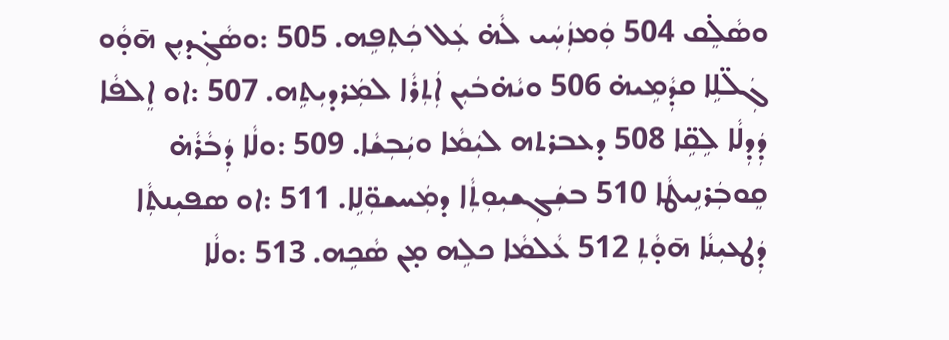ܘܣܵܠܸ̇ܩ 504 ܘܲܡܙܲܚܲܝ ܠܵܗ̇ ܥܲܠ ܟܲܬܼܦܹܗ. 505 :ܘܣܵܓܼ̇ܕܝܼܢ ܗ̄ܘ̣ܵܘ ܓܲܠ̈ܠܹܐ ܩܕܼܵܡܹܝܗ̇ 506 ܘܝܵܗ̇ܒܿܝܼܢ ܐܲܬܼܪܵܐ ܠܡܲܪܕܝܼܬܹܗ. 507 :ܐܘ ܐܸܠܦܵܐ ܕܲܕܼܠܵܐ ܠܹܩܹ̈ܐ 508 ܕܥܒܪܬܗ ܠܝܲܡܵܐ ܘܝܲܒܼܫܵܐ. 509 :ܘܠܵܐ ܕܲܒܵܪܵܗ̇ ܩܸܘܒܲܪܢܹܝܛܵܐ 510 ܒܫܲܓܼܫܝܼܘܼܬܼܵܐ ܕܡܲܚܫܘܼ̈ܠܹܐ. 511 :ܐܘ ܣܦܝܼܢܬܼܵܐ ܕܲܛܥܝܼܢܵܐ ܗ̄ܘ̣ܵܬܼ 512 ܥܵܠܡܵܐ ܟܠܹܗ ܡ̣ܢ ܣܵܟܹܗ. 513 :ܘܠܵܐ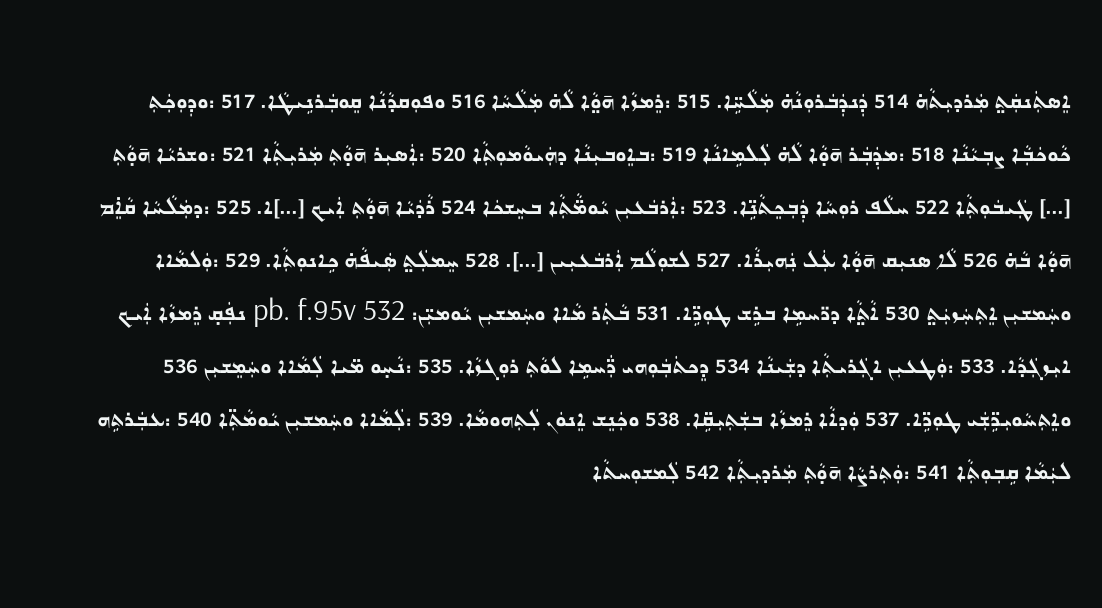ܐܸܣܬܲܢܩܲܬ̤ ܡܲܪܕܝܼܬܵܗ̇ 514 ܕܲܢܕܲܒܿܪܘܼܢܵܗ̇ ܡܲܠܵܚܹ̈ܐ. 515 :ܪܸܡܙܵܐ ܗ̄ܘ̤ܵܐ ܠܵܗ̇ ܡܲܠܵܚܵܐ 516 ܘܦܘܼܩܕܵܢܵܐ ܩܸܘܒܲܪܢܹܝܛܵܐ. 517 :ܘܕܼܘܼܟܲܬܼ ܟܵܘܟܿܒܼܵܐ ܨܒܼܝܵܢܵܐ 518 :ܡܕܲܒܲܪ ܗ̄ܘ̣ܵܐ ܠܵܗ̇ ܠܲܠܡܹܐܢܵܐ 519 :ܒܐܸܘܒܝܼܢܵܐ ܕܗܲܝܘܵܡܘܼܬܼܵܐ 520 :ܐܲܣܝܼܪ ܗ̄ܘ̣ܵܬܼ ܡܲܪܝܼܬܼܵܐ 521 :ܘܫܪܝܵܐ ܗ̄ܘ̣ܵܬܼ [...] ܛܲܝܒܿܘܼܬܼܵܐ 522 ܚܠܵܦ ܪܘܼܚܵܐ ܕܲܒܼܟܸܬܵܢܹ̈ܐ. 523 :ܐܲܪܒܿܥܝܼܢ ܝܵܘܡ̈ܵܬܼܵܐ ܒܚܸܫܟܿܐ 524 ܪܵܕܿܝܵܐ ܗ̄ܘ̣ܵܬܼ ܐܲܝܟ [...]ܐ. 525 :ܕܡܲܠܵܚܵܐ ܩܵܐܸ̇ܡ ܗ̄ܘ̣ܵܐ ܒܵܗ̇ 526 ܠܵܐ ܣܢܝܼܩ ܗ̄ܘ̣ܵܐ ܥܲܠ ܢܲܗܝܼܪܵܐ. 527 ܠܫܘܼܠܵܡ ܐܲܪܒܿܥܝܼܝܢ [...]. 528 ܚܸܡܠܲܬ̤ ܣܲܝܦܵܗ̇ ܟܹܐܢܘܼܬܼܵܐ. 529 :ܘܲܠܡܵܐܐ ܘܚܲܡܫܝܼܢ ܐܸܬܼܚܲܙܝܲܬ̤ 530 ܐܵܬ̤ܵܐ ܕܪ̈ܚܡܹܐ ܒܪܹܫ ܛܘܼܪܹ̈ܐ. 531 ܒܵܬܲܪ ܡܵܐܐ ܘܚܲܡܫܝܼܢ ܝܵܘܡܝܼ̈ܢ: pb. f.95v 532 ܢܦܲܩ̣ ܪܸܡܙܵܐ ܐܲܝܟ ܐܝܼܙܓܲܕܵܐ. 533 :ܘܲܛܥܝܼܢ ܐܓܲܪܝܬܼܵܐ ܕܫܲܝܢܵܐ 534 ܕܸܟܬܿܒܲܘܼܗܝ ܪ̈ܲܚܡܹܐ ܠܘܵܬܼ ܪܘܼܓܙܵܐ. 535 :ܢܵܚ̣ܘ ܡ̈ܝܐ ܠܲܡܵܐܐ ܘܚܲܡܸܫܝܼܢ 536 ܘܐܸܬܼܚܵܘܝܼܪܹ̈ܫܲܝ ܛܘܼܪܹ̈ܐ. 537 ܘܲܕܐܵܐ ܪܸܡܙܵܐ ܒܫܲܬܼܝܼܩܹ̈ܐ. 538 ܘܟܲܢܸܫ ܐܸܢܘܿܢ ܠܲܬܼܗܘܡܵܐ. 539 :ܠܲܡܵܐܐ ܘܚܲܡܫܝܼܢ ܝܵܘܡܵܬܼ̈ܐ 540 :ܥܒܲܪܬܹܗ ܠܝܲܡܵܐ ܩܹܒܼܘܼܬܼܵܐ 541 :ܘܲܬܼܪܨܵܐ ܗ̄ܘ̣ܵܬܼ ܡܲܪܕܝܼܬܼܵܐ 542 ܠܲܡܫܘܼܚܬܵܐ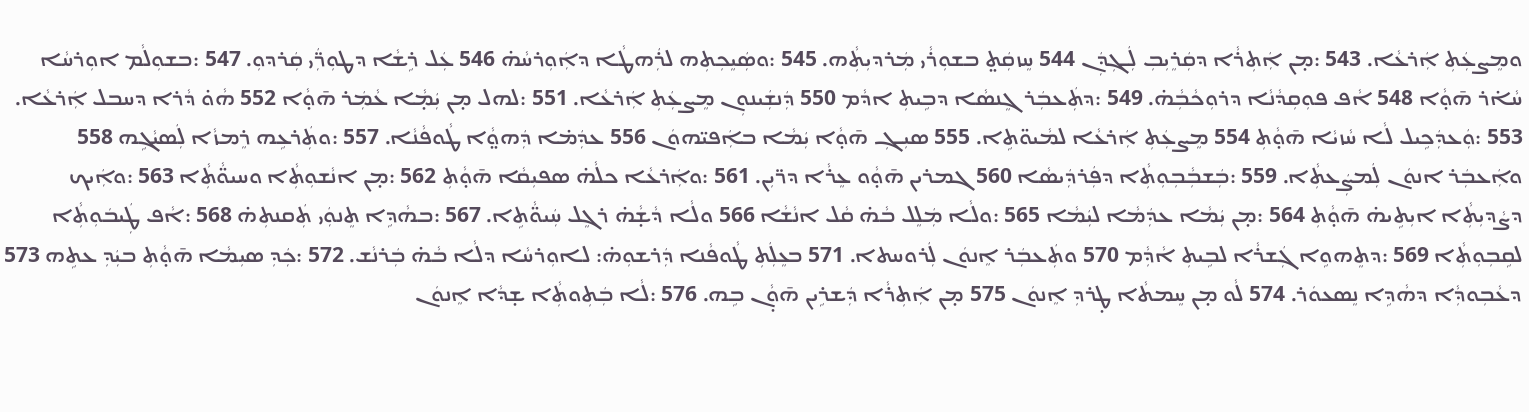ܘܡܸܨܥܲܬܼ ܐܲܪܥܵܐ. 543 :ܡ̣ܢ ܐܲܬܼܪܵܐ ܕܩܲܪܸܝܼܒܼ ܠܲܓܼܕܲܢ 544 ܚܸܙܩܲܬ̤ ܒܫܘܼܪܵܝ ܡܲܪܕܝܼܬܼܵܗ. 545 :ܘܣܲܝܸܟܼܬܼܗ ܠܪܲܗܛܵܐ ܕܐܲܘܼܪܚܵܗ̇ 546 ܥܲܠ ܪܹܫܵܐ ܕܛܘܼܪ̈ܲܝ ܩܲܪܕܘܼ. 547 :ܒܫܘܼܠܵܡ ܐܘܼܪܚܵܐ ܚܵܐ̇ܪ ܗ̄ܘ̣ܵܐ 548 ܐܵܦ ܦܘܼܩܼܕܵܢܵܐ ܕܪܘܼܟܵܒܼܵܗ̇. 549 :ܕܬܲܥܒܲܪ ܓܸܢܣܵܐ ܕܒܹܝܬܼ ܐܕܵܡ 550 ܕܲܢܫܲܝܢܘܼܢ ܡܸܨܥܲܬܼ ܐܲܪܥܵܐ. 551 :ܠܗܠ ܡ̣ܢ ܝܲܡ̣ܵܐ ܥܵܡܲܪ ܗ̄ܘ̣ܵܐ 552 ܗܵܘ̇ ܕܵܪܐ ܕܚܒܠ ܐܲܪܥܵܐ. 553 :ܘܲܥܕܲܟܹܝܠ ܠܵܐ ܚܵܙܝܵܐ ܗ̄ܘ̣ܵܬܼ 554 ܡܸܨܥܲܬܼ ܐܲܪܥܵܐ ܠܡܵܝܘ̈ܬܹܐ. 555 ܣܝܼܓܼ ܗ̄ܘ̣ܵܐ ܝܲܡܵܐ ܒܐܲܦܝ̈ܗܘܿܢ 556 ܥܕܲܡ̇ܐ ܕܲܗܘ̤ܵܐ ܛܵܘܦܵܢܵܐ. 557 :ܘܬܲܪܥܹܗ ܪܸܡܙܵܐ ܠܲܣܝܵܓܹܗ 558 ܘܐܲܥܒܲܪ ܐܢܘܿܢ ܠܲܡܨܲܥܬܼܵܐ. 559 :ܒܲܫܒܼܵܒܼܘܼܬܼܵܐ ܕܦܲܪܕܲܝܣܵܐ 560 ܓܡܪܝܢ ܗ̄ܘ̣ܵܘ ܥܸܪܵܐ ܕܪ̈ܝܼܢ. 561 :ܘܐܲܪܥܵܐ ܟܠܵܗ̇ ܣܦܝܼܩܵܐ ܗ̄ܘ̣ܵܬܼ 562 :ܡ̣ܢ ܐܢܵܫܘܼܬܼܵܐ ܘܚܝܘ̈ܵܬܼܵܐ 563 :ܘܐܲܝܟ ܕܨܵܕܝܼܬܼܵܐ ܐܝܼܬܹܝܗ̇ ܗ̄ܘ̣ܵܬܼ 564 :ܡ̣ܢ ܝܲܡܵܐ ܥܕܲܡܵܐ ܠܝܲܡܵܐ 565 :ܘܠܵܐ ܡܲܠܸܠ ܒܵܗ̇ ܩܵܠ ܐܢܵܫܵܐ 566 ܘܠܵܐ ܕܵܫ̣ܵܗ̇ ܪܓܸܠ ܚܲܝܘ̈ܵܬܹܐ. 567 :ܒܗܵܕܹܐ ܬܸܢܘܲܝ ܬܲܩܢܬܼܗ̇ 568 :ܐܵܦ ܛܲܝܒܿܘܼܬܼܵܐ ܠܩܹܒܼܘܼܬܼܵܐ 569 :ܕܬܸܗܘܹܐ ܓܲܫܪܵܐ ܠܒܹܝܬܼ ܐܵܕܼܵܡ 570 ܘܬܲܥܒܲܪ ܐܸܢܘܿܢ ܠܲܪܘܚܬܐ. 571 ܒܥܸܠܲܬܼ ܛܵܘܦܵܢܐ ܕܲܪܫܘܼܗ̇: ܠܐܘܼܪܚܵܐ ܕܠܵܐ ܒܵܗ̇ ܒܲܪܢܵܫ. 572 :ܟܲܕܼ ܣܝܼܡܵܐ ܗ̄ܘ̣ܵܬܼ ܒܝܲܕܼ ܥܬܹܗ 573 ܕܥܵܒܼܘܕܼܵܐ ܕܗܵܕܹܐ ܢܸܣܥܘܿܪ. 574 ܠܵܘ ܡ̣ܢ ܚܸܡܬܵܐ ܛ̣ܪܕܼ ܐܸܢܘܿܢ 575 ܡ̣ܢ ܐܲܬܼܪܵܐ ܕܲܫܪܹܝܢ ܗ̄ܘ̣ܵܢ ܒܹܗ. 576 :ܠܵܐ ܒܲܬܼܘܬܼܵܐ ܫ̣ܕܵܐ ܐܸܢܘܿܢ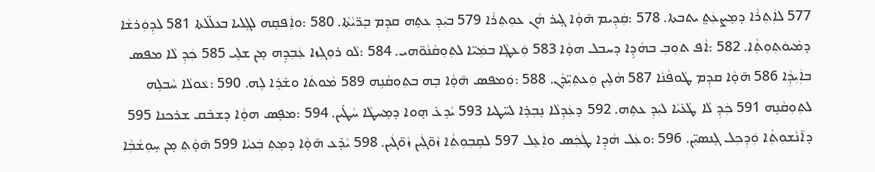577 ܠܐܲܬܼܪܵܐ ܕܡܸܨܥܲܬ̤ ܝܬܒܬܐ. 578 :ܩܲܕܼܝܡ ܗ̄ܘ̣ܵܐ ܓܹܝܪ ܗܵܢ ܥܘܼܬܼܪܵܐ 579 ܒܝܲܕܼ ܥܬܹܗ ܩܕܼܡ ܒܸܪ̈ܝܵܬܼܵܐ. 580 :ܘܐܲܦܩܹܗ ܠܓܸܠܝܐ ܒܥܠ̈ܠܬܐ 581 ܠܕܼܘܲܪܫܵܐ ܕܡܵܝܘܿܬܼܘܼܬܼܵܐ. 582 :ܐܵܦ ܬܘܼܒܼ ܒܗܵܕܹܐ ܕܚܒܠ ܗܘ̣ܵܐ 583 ܘܲܥܛ̣ܵܐ ܒܡܲܝ̈ܐ ܠܬܼܘܼܩܵܢܵܘ̈ܗܝ. 584 :ܠܵܘ ܪܘܼܓܼܙܐ ܥܲܒܼܕܹܗ ܡ̣ܢ ܫܠܸܝ 585 ܟܲܕܼ ܠܵܐ ܡܦܣ ܒܐܲܝܼܕܼܵܐ 586 ܗ̄ܘ̣ܵܐ ܩܕܼܡ ܛܵܘܦܵܢܵܐ 587 ܗܵܠܹܝܢ ܘܲܥܬܼܝܼ̈ܕܵܢ. 588 :ܘܲܡܦܣ ܗ̄ܘ̣ܵܐ ܒܹܗ ܒܬܼܘܼܩܵܢܹܗ 589 ܡܵܘܬܿܐ ܘܫ̇ܪܹܐ ܠܹܗ. 590 :ܥܵܘܠܵܐ ܚܵܒܠܹܗ ܠܬܼܘܼܩܵܢܹܗ 591 ܟܲܕܼ ܠܵܐ ܛܵܥ̇ܝܵܐ ܠܝܲܕܼ ܥܬܹܗ. 592 ܕܥܲܕܼܠܵܐ ܢܸܒܼܪܹܐ ܠܚ̈ܛܝܐ 593 ܝܵܕܥ̇ ܗ̣ܘܐ ܕܡܸܚܛܵܐ ܚܵܛ̇ܝܢ. 594 :ܡܦ̣ܣ ܗܘ̣ܵܐ ܕܫܒ̇ܩ ܫܪܟܢܐ 595 ܕܐ̄ܢܵܫܘܼܬܼܵܐ ܘܲܕܼܟܼܠ ܓܸܢܣܝܼ̈ܢ. 596 :ܘܥܲܠ ܗܵܕܹܐ ܛܲܟܲܣ ܘܐܲܥܸܠ 597 ܠܩܹܒܼܘܼܬܼܵܐ ܙܵܘ̈ܓܲܝܢ ܙܵܘ̈ܓܿܝܼܢ. 598 ܝܵܕ̇ܥ ܗ̄ܘ̣ܵܐ ܕܡܸܬܼ ܒܲܥܝܵܐ 599 ܗ̄ܘ̣ܵܬܼ ܡ̣ܢ ܚܸܘܼܫܵܒܼܵܐ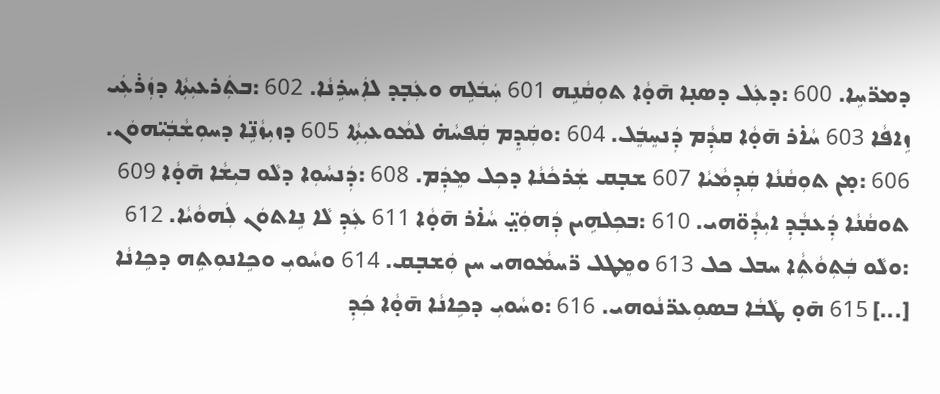ܕܡܪ̈ܚܹܐ. 600 :ܕܥܲܠ ܕܣܢ̣ܐ ܗ̄ܘ̣ܵܐ ܬܘܼܩܵܢܹܗ 601 ܚܲܒܿܠܹܗ ܘܥܲܒ̣ܕ ܠܐܲܚܪܹܢܵܐ. 602 :ܒܬܲܪܥܝܼܬܼܵܐ ܕܙܲܪ݁ܥܲܝ ܙܹܐܦܵܐ 603 ܚܵܐ̇ܪ ܗ̄ܘ̣ܵܐ ܩܕܼܵܡ ܕܲܢܚܸܒܸܿܠ. 604 :ܘܩܲܕܸܡ ܩܲܦܚܵܗ̇ ܠܡܵܘܥܝܼܬܼܵܐ 605 ܕܙܝܼܙܵܢܹ̈ܐ ܕܚܘܼܫܵܒܲܝ̈ܗܘܿܢ. 606 :ܡ̣ܢ ܬܘܼܩܵܢܵܐ ܩܲܕܼܡܵܝܵܐ 607 ܫܒ̣ܩ ܫܲܪܟܵܢܵܐ ܕܟܼܠ ܡܸܕܲܡ. 608 :ܕܲܢܚܵܘܼܐ ܕܠܵܘ ܒܝܼܫܵܐ ܗ̄ܘ̣ܵܐ 609 ܬܘܩܵܢܵܐ ܕܲܥܒ̣ܵܕܼ ܐܝܼܕܼܵܘ̈ܗܝ. 610 :ܒܟܼܠܗܹܝܢ ܕܲܗܘܲܝ̤̈ ܚܵܐ̇ܪ ܗ̄ܘ̣ܵܐ 611 ܥܲܕܼ ܠܵܐ ܢܹܐܬܘܿܢ ܠܲܗܘܵܝܵܐ. 612 :ܘܠܵܘ ܒܲܬܼܘܵܬܼܵܐ ܚܒܠ ܟܠ 613 ܘܡܸܛܠ ܪ̈ܚܡܵܘܗܝ ܚܢ ܘܲܫܒ̣ܩ. 614 ܘܚܵܘܝܼ ܘܟܹܐܢܘܼܬܹܗ ܕܟܹܐܢܵܐ [...] 615 ܗ̄ܘ̣ ܛܵܒܵܐ ܒܣܘܼܥܪ̈ܢܵܘܗܝ. 616 :ܘܚܵܘܝܼ ܕܟܹܐܢܵܐ ܗ̄ܘ̣ܵܐ ܟܲܕܼ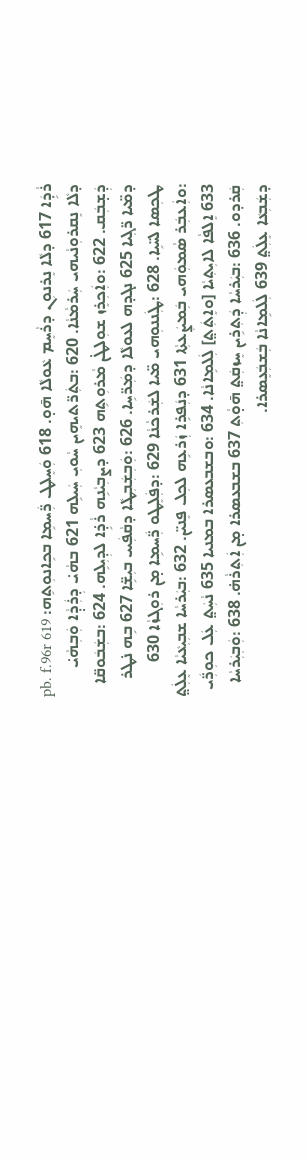ܪܵܕܹܿܐ 617 ܕܠܵܐ ܢܸܪܢܘܼܢ ܕܪܵܚܸܡ ܥܵܘܠܵܐ ܗ̄ܘ̣. 618 ܘܲܚܸܠܛ ܪ̈ܲܚܡܹܐ ܒܟܹܐܢܘܼܬܹܗ: pb. f.96r 619 ܕܠܵܐ ܢܸܩܪܘܼܢܵܝܗܝ ܚܲܪܡܵܢܵܐ. 620 :ܒܬܲܪ̈ܬܝܗܸܝܢ ܚܵܘܝܼ ܚܲܝܠܹܗ 621 ܒܗܵܝ̇ ܕܼܪܲܕ̣ܵܐ ܘܲܒܼܗܵܝ̇ ܕܲܫ̣ܒܲܩ. 622 :ܘܐܲܟܼܪܸܙ ܫܘܼܠܛ̇ܢ ܡܵܪܘܼܬܹܗ 623 ܕܨܒܼܝܵܢܹܗ ܪܵܕܹ̇ܐ ܠܕܼܝܼܠܹܗ. 624 :ܒܫܲܒܿܘܩ̈ܐ ܕܡ̈ܝܐ ܪ̈ܓܼܝܐ 625 ܢܓܕܗ ܠܥܘܠܵܐ ܕܡܲܪ̈ܚܹܐ. 626 :ܘܲܒܼܫܲܒܼܛܵܐ ܕܩܵܦܲܝܝ ܒܝܼܫܹ̈ܐ 627 ܒܹܗ ܢ̇ܛܪ ܛܟܼܣܐ ܠܚ̈ܝܹܐ. 628 :ܛܲܢܢܘܼܗܝ ܡ̈ܝܐ ܠܫܲܪܟܵܢܵܐ 629 :ܕܦܲܠܸܛܘ ܪ̈ܲܚܡܹܐ ܡ̣ܢ ܪܘܼܓܙܵܐ 630 :ܘܐܲܥܒܲܪ ܣܵܡܘܲܗܝ ܒܲܡܨܲܥܬܼܵܐ 631 ܕܢܲܦܪܹܐ ܙܲܪܥܹܗ ܠܟܼܠ ܦܸܢܝ̈ܢ. 632 :ܒܝܲܪܚܵܐ ܫܒܼܝܼܥܵܝܵܐ ܥܸܠܲܬ̤ 633 ܐܸܠܦܵܐ ܠܐܝܼܬܼܝܵܐ [ܘܐܸܬܲܬ̤] ܠܲܠܡܹܐܢܵܐ. 634 :ܘܒܫܒܥܣܪܐ ܒܡܢܝܐ 635 ܢܵܚܲܬ̤ ܥܲܠ ܟܘܼܪ̈ܲܝ ܩܲܪܕܘ. 636 :ܒܝܲܪܚܵܐ ܕܲܬܼܪܹܝܢ ܚܸܙܩܲܬ̤ ܗ̄ܘ̣ܵܬܼ 637 ܒܫܒܥܣܪܐ ܡ̣ܢ ܐܲܬܼܪܵܗ̇. 638 :ܘܲܒܼܝܲܪܚܵܐ ܕܫܲܒܼܥܵܐ ܥܸܠܲܬ̤ 639 ܠܲܠܡܹܐܢܵܐ ܒܲܫܒܲܥܸܣܪܐ.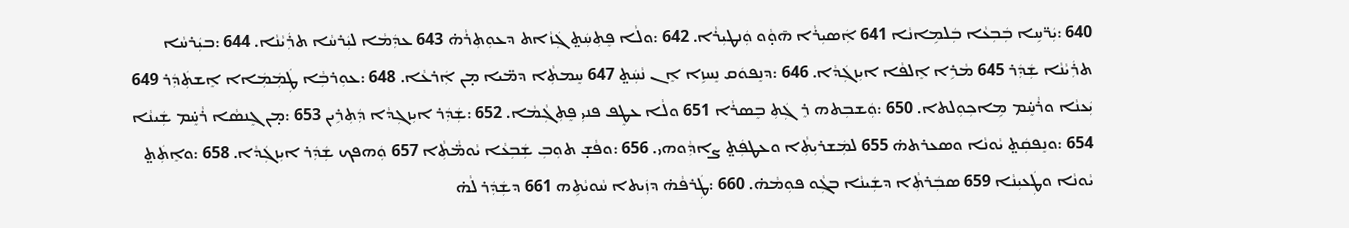640 :ܝܲܪ̈ܚܹܐ ܒܲܒܼܥܵܐ ܒܲܠܡܹܐܢܵܐ 641 ܐܲܣܝܼܪܵܐ ܗ̄ܘ̣ܵܘ ܘܲܢܛܝܼܪܵܐ. 642 :ܘܠܵܐ ܦܸܬܼܚܲܬ̤ ܓܲܙܵܐܬ ܕܥܘܼܬܼܪܵܗ̇ 643 ܥܕܲܡܵܐ ܠܝܲܪܚܵܐ ܬܪܲܝܵܢܵܐ. 644 :ܒܝܲܪܚܵܐ ܬܪܲܝܵܢܵܐ ܫܲܕܲܪ 645 ܡܵܪܹܐ ܐܸܠܦܵܐ ܐܝܼܙܓܲܕܵܐ. 646 :ܕܢܸܦܘܿܩ ܢܸܚܙܹܐ ܐܸܢ ܢܵܚܲܬ̤ 647 ܚܸܡܬܼܵܐ ܕܡ̈ܝܐ ܡ̣ܢ ܐܲܪܥܵܐ. 648 :ܥܘܼܪܒܼܵܐ ܛܲܡܲܡܲܐܐ ܐܸܫܬܲܕܲܪ 649 ܝܲܥܢܵܐ ܘܪܵܚܸ̇ܡ ܡܹܐܟܼܘܼܠܬܐ. 650 :ܘܲܫܒܼܬܗ ܪܸܓܲܬܼ ܒܸܣܪܵܐ 651 ܘܠܵܐ ܥܛܸܦ ܦܢܝܼ ܦܸܬܼܓܼܵܡܵܐ. 652 :ܫܲܕܲܪ ܐܝܼܙܓܼܕܵܐ ܕܲܬܼܪܹܝܢ 653 :ܡ̣ܢ ܓܸܢܣܵܐ ܪܵܚܸ̇ܡ ܫܲܝܢܵܐ 654 :ܘܢܸܦܩܲܬ̤ ܝܵܘܢܵܐ ܘܣܥܪܬܗ̇ 655 ܠܡܲܫܪܝܼܬܼܵܐ ܘܥܛܦܲܬ̤ ܨܐܕܼܵܘܗܝ. 656 :ܘܦܵܫ̣ ܬܘܼܒܼ ܫܲܒܼܥܵܐ ܝܵܘܡ̈ܵܬܼܵܐ 657 ܘܲܗܦܟ ܫܲܕܲܪ ܐܝܼܙܓܲܕܵܐ. 658 :ܘܐܸܬܲܬ̤ ܝܵܘܢܵܐ ܘܛܲܥܝܼܢܵܐ 659 ܣܒܲܪܬܼܵܐ ܕܫܲܝܢܵܐ ܒܓܼܵܘ ܦܘܼܡܵܗ̇. 660 :ܛܲܪܦܵܗ̇ ܕܙܲܝܬܐ ܚܵܘܝܵܬܹܗ 661 ܕܫܲܕܲܪ ܠܵܗ̇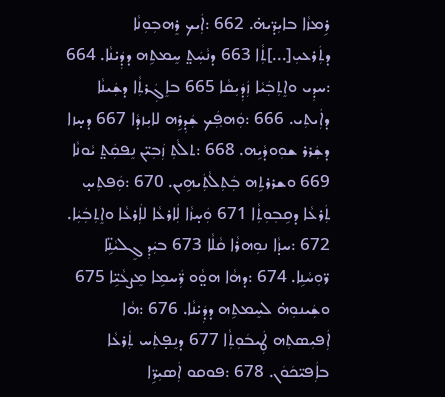ܪܹܡܙܵܐ ܒܐܝܼܕ̈ܝܗ̇. 662 :ܐܲܝܟ ܪܸܗܒܼܘܼܢܵܐ ܕܬܲܪܥܝܼ[...]ܬܼܵܐ 663 ܕܢܵܚܲܬ̤ ܚܸܡܬܹܗ ܕܕܲܝ̇ܢܵܐ. 664 :ܚܕܼܝ ܘܐܸܬܼܒܲܝܵܐ ܙܲܕܲܝܼܩܵܐ 665 ܒܐܸܓܲܪܬܼܵܐ ܕܫܲܝܢܵܐ ܕܐܲܝܬܼܝ. 666 :ܘܲܗܦ݂ܲܟ ܫܲܕܼܪܹܗ ܠܐܝܼܙܕܵܐ 667 ܕܚ̣ܙܐ ܕܫܲܪܪ ܫܘܼܘܕܵܝܹܗ. 668 :ܬܠܵܬܼ ܙܲܒܼܝ̈ܢ ܢܸܦܩܲܬ̤ ܝܵܘܢܵܐ 669 ܘܫܪܪܬܹܗ ܒܲܬܼܠܵܬܲܝܗܹܝܢ. 670 :ܘܲܦܬܼܚ̣ ܬܲܪܥܵܐ ܕܩܹܒܼܘܼܬܼܵܐ 671 ܘܲܚ̣ܙܵܐ ܠܲܐܪܥܵܐ ܠܐܲܪܥܵܐ ܘܐܸܬܼܒܲܝܲܐ. 672 :ܚܙ̣ܵܐ ܢܘܼܗܪܵܐ ܩܵܠܵܐ 673 ܒܝܲܕܼ ܓܸܠܝܵܢܹ̈ܐ ܪ̈ܘܼܚܵܢܹܐ. 674 :ܕܗܵܐ ܗܘ̤ܵܘ ܪ̈ܲܚܡܹܐ ܡܸܨܥܵܝܹ̈ܐ 675 ܘܫܲܝܢܘܼܗ̇ ܠܚܸܡܬܹܗ ܕܕܲܝ̇ܢܵܐ. 676 :ܗܵܐ ܐܲܦܝܼܣܬܼܗ ܛܲܝܒܿܘܼܬܼܵܐ 677 ܕܢܸܦ̣ܬܲܚ ܬܲܪܥܵܐ ܒܐܲܦܝ̈ܟܿܘܿܢ. 678 :ܦܘܩܘ ܐܲܣܝܼܪܹ̈ܐ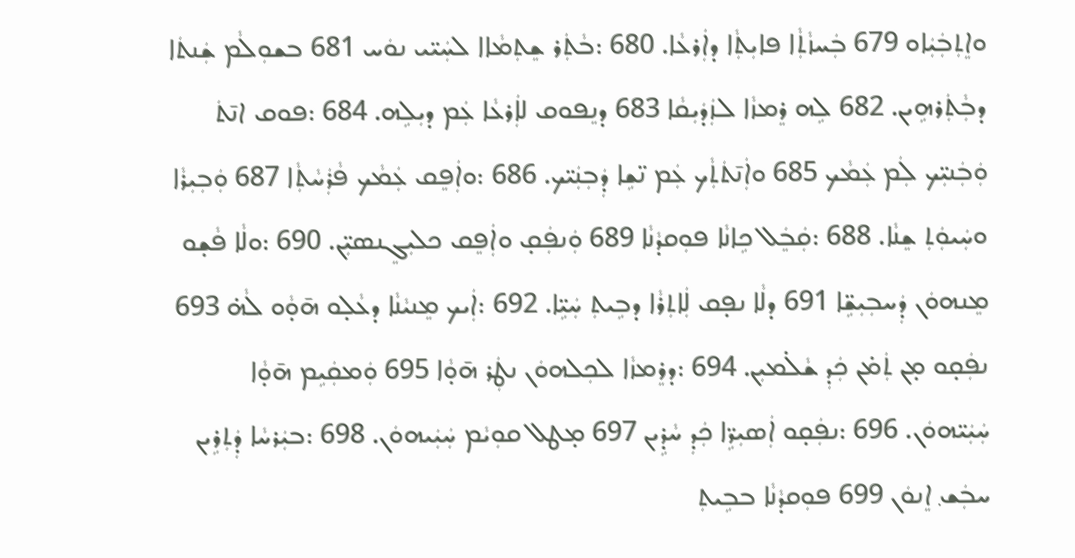ܘܐܸܬܼܒܲܝܲܐܘ 679 ܒܲܚܙܵܬܼܵܐ ܦܐܝܼܬܼܵܐ ܕܐܲܪܥܵܐ. 680 :ܒܵܬܲܪ ܫܸܬܼܡܵܐܐ ܠܚܲܝ̈ܝ ܢܘܿܚ 681 ܒܫܘܼܠܵܡ ܫܲܢܬܿܐ ܕܒܼܵܬܲܪܗܹܝܢ. 682 ܠܹܗ ܪܸܡܙܵܐ ܠܙܲܕܿܝܼܩܵܐ 683 ܕܢܸܦܘܩ ܠܐܲܪܥܵܐ ܥܲܡ ܕܝܼܠܹܗ. 684 :ܦܘܩ ܐܢ̄ܬܿ ܘܲܒܲܢܝܼ̈ܟ ܠܲܡ ܥܲܡܵܟ 685 ܘܐܲܢ̄ܬܿܬܼܵܟ ܥܲܡ ܢ̈ܫܹܐ ܕܲܒܼܢܲܝ̈ܟ. 686 :ܘܐܲܦܸܩ ܥܲܡܵܟ ܦܵܪܲܚܵܬܼܵܐ 687 ܘܲܒܼܝܼܪܵܐ ܘܚܲܝܘܲܬܼ ܫܸܢܵܐ. 688 :ܩܲܒܸܿܠ ܟܹܐܢܵܐ ܦܘܼܩܕܵܢܵܐ 689 ܘܲܢܦܲܩ̣ ܘܐܲܦܸܩ ܟܠܝܼܓܸܢܣܝܼ̈ܢ. 690 :ܘܠܵܐ ܦܵܫ̣ܘ ܡܸܢܗܘܿܢ ܕܲܚܒܼܝܼܫܹ̈ܐ 691 ܕܠܵܐ ܢܦ̣ܩ ܠܲܐܬܼܪܵܐ ܕܒܹܝܬܼ ܚܲܝܹ̈ܐ. 692 :ܐܲܝܟ ܡܸܢܝܵܢܵܐ ܕܥܵܠ̣ܘ ܗ̄ܘ̣ܵܘ ܠܵܗ̇ 693 ܢܦܲܩ̣ܘ ܡ̣ܢ ܬܲܡ̇ܢ ܟܲܕܼ ܫܵܠ̇ܡܝܼܢ. 694 :ܕܪܸܡܙܵܐ ܠܟܼܠܗܘܿܢ ܢܛܲܪ ܗ̄ܘ̣ܵܐ 695 ܘܲܡܩܲܝܹܡ ܗ̄ܘ̣ܵܐ ܚܲܝܲܝ̈ܗܘܿܢ. 696 :ܢܦܲܩ̣ܘ ܐܲܣܝܼܪܹ̈ܐ ܟܲܕܼ ܚܵܕܹ̇ܝܢ 697 ܡ̣ܛܠ ܩܘܼܝܵܡ ܚܲܝܲܝܗܘܿܢ. 698 :ܒܝܲܪܚܵܐ ܕܲܬܼܪܹܝܢ ܚܒܲܫ݂ ܐܸܢܘܿܢ 699 ܦܘܼܩܕܵܢܵܐ ܒܒܹܝܬܼ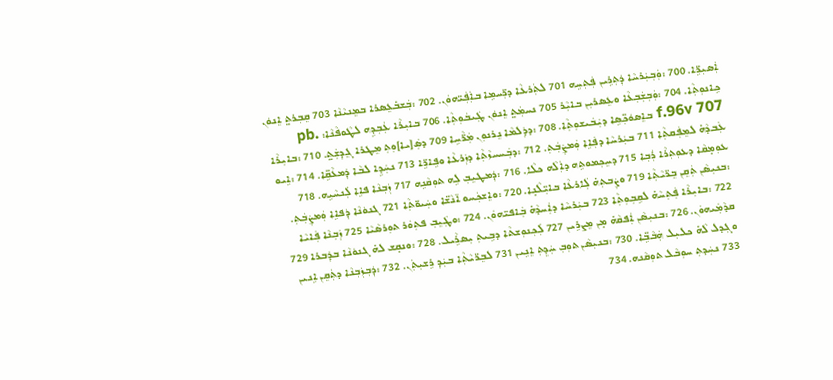ܐܲܣܝܼܪܹ̈ܐ. 700 :ܘܲܒܼܝܲܪܚܵܐ ܕܲܬܼܪܹܝܢ ܦܲܬܼܚܹܗ 701 ܠܬܲܪܥܵܐ ܕܪܼ̈ܚܡܹܐ ܒܐܲܦܲܝ̈ܗܘܿܢ. 702 :ܒܲܫܒ̇ܥܸܣܪܐ ܒܡܸܢܝܵܢܵܐ 703 ܩܸܒܼܪܬ̤ ܐܸܢܘܿܢ ܟܹܐܢܘܼܬܼܵܐ. 704 :ܘܲܒܼܫܲܒܼܥܵܐ ܘܥܸܣܪܝܼܢ ܒܐܝܼܵܪ 705 ܢܚܡܲܬ̤ ܐܸܢܘܿܢ ܛܲܝܒܿܘܼܬܼܵܐ. 706 ܒܐܝܼܪܵܐ ܥܲܒܼܕܹܗ ܠܛܵܘܦܵܢܵܐ: pb. f.96v 707 ܒܐܸܣܘܿܟܼ̈ܣܹܐ ܕܝܲܒܿܝܫܘܼܬܼܵܐ. 708 :ܕܕܲܠܡܵܐ ܢܸܪܢܘܼܢ ܡܲܪ̈ܵܚܹܐ 709 ܕܣܲ[ܝܐ]ܘܼܬܼ ܡܸܛܪܐ ܓܸܕܼܫܲܬ̤. 710 :ܒܐܝܼܪܵܐ ܥܲܒܕܵܗ̇ ܠܡܸܦܲܩܬܼܵܐ 711 ܒܝܲܪܚܵܐ ܕܦܲܐܹܐ ܘܲܡܨܲܒܲܬܼ. 712 :ܕܒܲܚܚܙܵܬܼܵܐ ܕܙܲܪܥܵܐ ܘܦܹܐܪܹ̈ܐ 713 ܢܚܲܕܹܐ ܠܒܵܐ ܕܲܡܥܵܩܹ̈ܐ. 714 :ܐܹܝܘ ܥܘܼܡ̣ܩܵܐ ܕܥܘܼܬܼܪܵܐ ܪܲܒܼܐ 715 ܕܚܸܟܼܡܘܬܹܗ ܕܐܲܠܵܗ ܟܠܵܐ. 716 :ܕܲܡܛܝܸܒܼ ܠܹܗ ܬܘܼܩܵܢܹܗ 717 ܙܲܒܼܢܵܐ ܦܐܹܐ ܠܲܢܚܵܝܹܗ. 718 :ܒܢܝܼܣܵܢ ܬܲܩܸܢ ܒܸܪ̈ܝܵܬܼܵܐ 719 ܘܨܲܒܬܼܗ̇ ܠܲܐܪܥܵܐ ܒܐܝܼ̈ܠܵܢ̣ܐ. 720 :ܘܐܸܫܟܲܚܘ ܐ̄ܢܵܫ̈ܐ ܘܚܲܝܘ̈ܬܼܵܐ 721 ܓܢܘܿܢܵܐ ܕܲܦܐܹܐ ܘܲܡܨܲܒܲܬܼ. 722 :ܒܐܝܼܪܵܐ ܦܲܬܼܚܵܗ̇ ܠܩܹܒܼܘܼܬܼܵܐ 723 ܒܝܲܪܚܵܐ ܕܐܲܚܕܵܗ̇ ܒܲܐܦܝ̈ܗܘܿܢ. 724 :ܘܛܲܝܸܒܼ ܦܬܼܘܿܪ ܬܘܼܪܣܵܝܵܐ 725 ܙܲܒܼܢܵܐ ܦܲܐܝܵܐ ܩܕܵܡܲܝܗܘܿܢ. 726 :ܒܢܝܼܣܵܢ ܐܲܦܩܵܗ̇ ܡ̣ܢ ܡܸܨܪܹܝܢ 727 ܠܲܟܼܢܘܼܫܬܵܐ ܕܒܹܝܬܼ ܝܼܣܪܹܵܝܠ. 728 :ܘܢܩ̣ܫ ܠܗ̇ ܓܢܘܿܢܵܐ ܒܕܲܒܪܐ 729 ܘܓܼܕܠ ܠܵܗ̇ ܟܠܝܼܠ ܗܲܒܵܒܹ̈ܐ. 730 :ܒܢܝܼܣܵܢ ܬܘܼܒܼ ܚܲܕܸܬܼ ܐܸܢܹܝܢ 731 ܠܒܸܪ̈ܝܵܬܼܵܐ ܒܝܲܕܼ ܪܹܫܝܼܬܲܢ. 732 :ܕܲܒܼܙܲܒܼܢܵܐ ܕܬܲܩܸܢ ܐܹܢܝܢ 733 ܢܚܲܕܬܼ ܚܘܼܒܵܠ ܬܘܼܩܵܢܗ. 734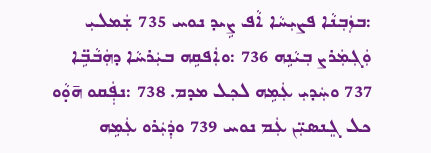:ܒܙܲܒܼܢܵܐ ܦܨܝܼܚܵܐ ܐܵܦ ܨܹܝܕ ܢܘܚ 735 ܫܲܡܠܝܼ ܘܲܓܼܡܲܪܨ ܒܼܝܵܢܹܗ 736 :ܘܐܲܦܩܹܗ ܒܝܲܪܚܵܐ ܕܗܲܒܵܒܹ̈ܐ 737 ܘܚܲܕܝܼ ܥܲܡܹܗ ܠܟܼܠ ܡܕܡ. 738 :ܢܦ݂ܲܩܘ ܗ̄ܘ̣ܵܘ ܟܠ ܓܸܢܣܝܼ̈ܢ ܥܲܡ ܢܘܚ 739 ܘܕܲܝܲܪܘ ܥܲܡܹܗ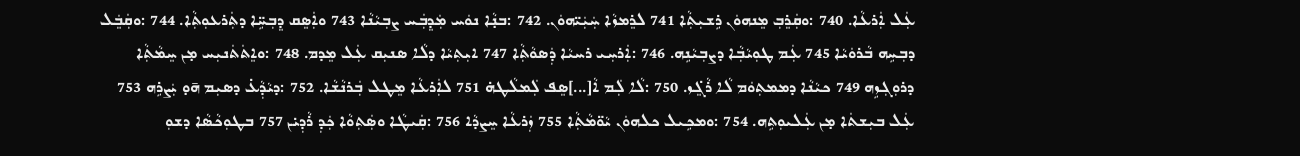ܥܲܠ ܐܲܪܥܵܐ. 740 :ܘܩܲܪܸܒܼ ܡܸܢܗܘܿܢ ܪܹܫܝܼܬܼܵܐ 741 ܠܪܸܡܙܵܐ ܚܲܝܲܝ̈ܗܘܿܢ. 742 :ܒܢ̣ܵܐ ܢܘܿܚ ܡܲܕܸܒܲܚ ܨܒܼܝܵܢܵܐ 743 ܘܐܲܣܸܩ ܕܸܒܼܚܹ̈ܐ ܕܬܲܪܥܘܼܬܼܵܐ. 744 :ܘܩܲܒܸܿܠ ܕܒܼܚܹܗ ܒܵܪܘܿܝܵܐ 745 ܥܲܡ ܛܘܼܝܵܒܼܵܐ ܕܨܒܼܝܵܢܹܗ. 746 :ܐܲܪܚܼܝ ܪܚܝܵܐ ܕܲܣܘܵܬܼܵܐ 747 ܐܝܼܬܼܝܵܐ ܕܠܵܐ ܣܢܝܼܩ ܥܲܠ ܡܸܕܡ. 748 :ܘܐܸܬܿܬܿܢܝܼܚ ܡ̣ܢ ܚܸܡܵܬܼܵܐ ܕܪܘܼܓܼܙܹܗ 749 ܟܝܵܢܵܐ ܕܡܡܬܼܘܿܡ ܠܵܐ ܪܵܓܸ̇ܙ. 750 :ܠܵܐ ܠܲܡ ܐܵ[...]ܣܸܦ ܠܲܡܠܵܛܗ̇ 751 ܠܐܲܪܥܵܐ ܡܸܛܠ ܒܲܪܢܵܫܵܐ. 752 :ܕܝܵܕܼܵܥ̇ ܕܣܝܼܡ ܗ̄ܘ̣ ܝܲܨܪܹܗ 753 ܥܲܠ ܒܝܼܫܬܿܐ ܡ̣ܢ ܥܲܠܝܘܼܬܹܗ. 754 :ܘܡܟܹܝܠ ܟܠܗܘܿܢ ܝܵܘ̈ܡܵܬܼܵܐ 755 ܙܲܪܥܵܐ ܚܸܨܕܵܐ 756 :ܩܲܝܛܵܐ ܘܣܲܬܼܘܵܐ ܟܲܕܼ ܪܵܕܼܝ̇ܢ 757 ܒܛܘܼܟܵܣܵܐ ܕܫܘܼ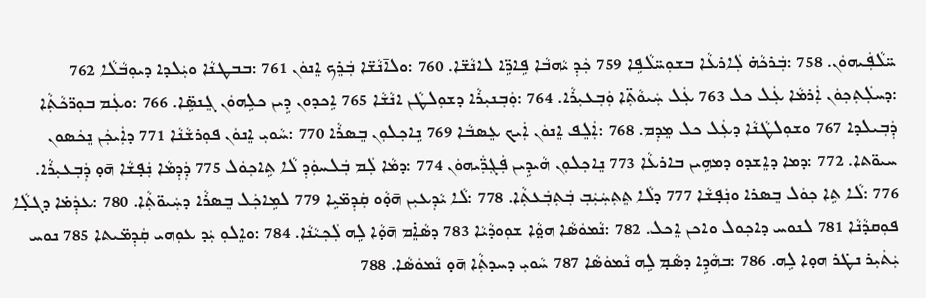ܚ̈ܠܵܦܲܝܗܘܿܢ. 758 :ܒܲܪܟܵܗ̇ ܠܲܐܪܥܵܐ ܒܫܘܼܚ̈ܠܵܦܹܐ 759 ܟܲܕܼ ܝܵܗܒܵܐ ܦܹܐܪܹ̈ܐ ܠܐܢܵܫ̈ܐ. 760 :ܘܠܐ̄ܢܵܫ̈ܐ ܒܲܪܸܟ ܐܸܢܘܿܢ 761 :ܒܒܛܢܵܐ ܘܝܲܠܕܐ ܕܝܘܼܒܵܠܵܐ 762 :ܕܚܠܲܬܼܟܼܘܿܢ ܐܲܪܡܵܐ ܥܲܠ ܟܠ 763 ܥܲܠ ܚܲܝܘܵܬܼ̈ܐ ܘܲܒܼܥܝܼܪܵܐ. 764 :ܘܲܒܼܢܝܼܪܵܐ ܕܫܘܼܠܛܵܢ ܐܢܵܫܵܐ 765 ܐܹܟܕܘܢ ܕܹܝܢ ܟܠܹܗܘܿܢ ܓܸܢܣܹ̈ܐ. 766 :ܘܥܲܡ ܒܘܼܪ̈ܟܵܬܼܵܐ ܕܲܒܼܝܠܕܐ 767 ܘܫܘܼܠܛܵܢܵܐ ܕܥܲܠ ܟܠ ܡܸܕܼܡ. 768 :ܐܲܠܸܦ ܐܸܢܘܿܢ ܐܲܝܟ ܥܸܣܒܵܐ 769 ܢܹܐܟܼܠܘܼܢ ܒܸܣܪܵܐ 770 :ܚܵܘܝܼ ܐܸܢܘܿܢ ܦܘܼܪܫܵܢܵܐ 771 ܕܐܲܝܟܲܢ ܢܸܟܿܣܘܢ ܚܝܘ̈ܬܐ. 772 :ܕܡܐ ܕܐܸܫܕܘ ܕܡܗܹܝܢ ܒܐܪܥܵܐ 773 ܢܸܐܟܼܠܘܼܢ ܗܵܝܕܹܝܢ ܦܲܓܼܪ̈ܲܝܗܘܿܢ 774 :ܕܡܵܐ ܠܲܡ ܒܲܠܚܘܲܕܼ ܠܵܐ ܬܹܐܟܼܘܿܠ 775 ܕܲܕܼܡܵܐ ܢܲܦ̣ܫܵܐ ܗ̄ܘ̣ ܕܲܒܼܥܝܼܪܵܐ. 776 :ܠܵܐ ܬܹܐ ܟܼܘܿܠ ܒܸܣܪܐ ܘܢܲܦ̣ܫܵܐ 777 ܕܠܵܐ ܬܸܬܼܚܲܝܲܒܼ ܒܲܬܼܒܲܥܬܼܵܐ. 778 :ܠܵܐ ܝܵܕܼܥܝܼܢ ܗ̄ܘ̣ܵܘ ܩܲܕܼܡ̈ܝܹܐ 779 ܠܡܹܐܟܲܠ ܒܸܣܪܵܐ ܕܚܲܝܘ̈ܬܼܵܐ. 780 :ܥܕܲܡ̇ܐ ܕܓܠ̣ܵܐ ܦܘܼܩܕܵܢܵܐ 781 ܠܢܘܚ ܕܐܟܼܘܠ ܘܐܟܢ ܐܸܟܠ. 782 :ܢܵܡܘܿܣܵܐ ܗܘ̤ܵܐ ܫܘܼܘܕܵܝܵܐ 783 ܕܣܵܐܸ̇ܡ ܗ̄ܘ̣ܵܐ ܠܹܗ ܠܲܟܼܝܵܢܵܐ. 784 :ܘܐܸܠܘܼ ܝܲܕ ܥܘܼܗܝ ܩܲܕܼܡ̈ܝܬܐ 785 ܢܘܚ ܝܲܬܿܝܼܪ ܢܛ̇ܪ ܗܘ̣ܐ ܠܹܗ. 786 :ܒܗܵܕܹܐ ܕܣܵܡ̣ ܠܹܗ ܢܵܡܘܿܣܵܐ 787 ܚܵܘܝܼ ܕܚܕܬܼܵܐ ܗ̄ܘ̣ ܢܵܡܘܿܣܵܐ. 788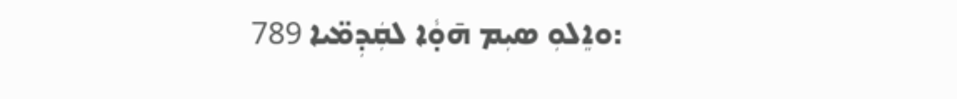:ܘܐܸܠܘܼ ܣܝܼܡ ܗ̄ܘ̣ܵܐ ܠܩܲܕܼܡ̈ܝܐ 789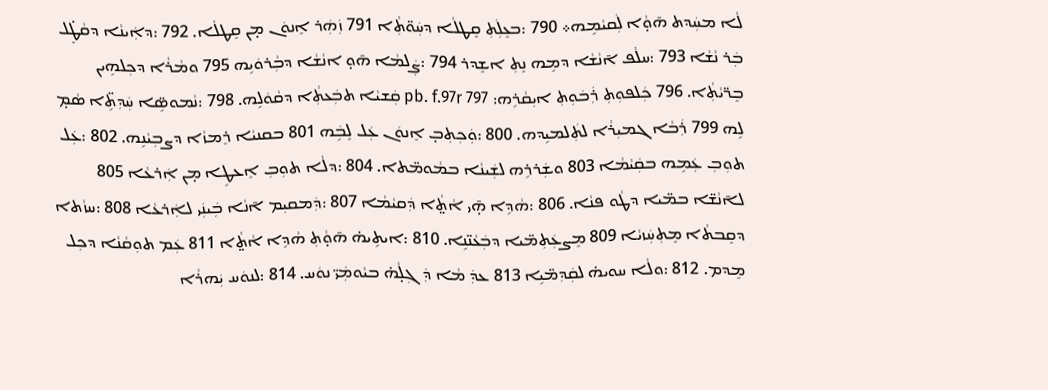ܠܵܐ ܡܚܲܕܬ ܗ̄ܘ̣ܵܐ ܠܲܩܝܵܡܹܗ܀ 790 :ܒܥܸܠܲܬܼ ܩܸܛܠܵܐ ܕܚܲܘ̈ܬܼܵܐ 791 ܙܲܗܲܪ ܐܸܢܘܿܢ ܡ̣ܢ ܩܸܛܠܵܐ. 792 :ܕܐܲܝܢܵܐ ܕܩܵܛܸ̇ܠ ܒܲܪ ܢܵܫܵܐ 793 :ܚܠܵܦ ܐ̄ܢܵܫܵܐ ܕܡܹܗ ܢܸܬܼ ܐܫܸܕܪ 794 :ܨܲܠܡܵܐ ܗ̄ܘ̣ ܐܢܵܫܵܐ ܕܒܼܵܪܘܿܝܹܗ 795 ܘܡܵܪܵܐ ܕܟܼܠܗܹܝܢ ܒܸܪ̈ܝܵܬܼܵܐ. 796 ܟܲܠܦܘܼܬܼ ܪܲܒܿܘܼܬܼ ܐܝܼܩܵܪܹܗ: pb. f.97r 797 ܩܲܫܝܵܐ ܬܒܲܥܬܼܵܐ ܕܩܵܘܿܠܹܗ. 798 :ܢܵܡܘܣܹ̈ܐ ܚܲܕܼܬܹ̈ܐ ܣܵܡ̣ ܠܹܗ 799 ܪܲܒܵܐ ܓܡܝܼܪܵܐ ܠܬܲܠܡܝܹܕܗ. 800 :ܘܲܟܼܬܼܒ̣ ܐܸܢܘܿܢ ܥܲܠ ܠܸܒܹܿܗ 801 ܒܩܢܝܵܐ ܪܸܡܙܵܐ ܕܨܒܼܝܵܢܹܗ. 802 :ܥܲܠ ܬܘܼܒܼ ܥܲܡܹܗ ܒܩܲܝܵܡܵܐ 803 ܘܫܲܪܪܹܗ ܠܫܲܝܢܵܐ ܒܡܵܘܡ̈ܬܐ. 804 :ܕܠܵܐ ܬܘܼܒܼ ܐܸܥܛܹܐ ܡ̣ܢ ܐܲܪܥܵܐ 805 ܠܐ̄ܢܵܫ̈ܐ ܒܡ̈ܝܐ ܕܛܵܘ ܦܢܵܐ. 806 :ܗܵܕܹܐ ܗ̣̄ܝ ܐܵܬ̤ܵܐ ܕܲܩܝܵܡܵܐ 807 :ܕܲܡܩܝܼܡ ܐ̄ܢܵܐ ܒܲܝܢܲܝ ܠܐܲܪܥܵܐ 808 :ܚܙܵܬܐ ܕܩܸܒܬܵܐ ܡܸܬܼܚܲܙܝܵܐ 809 ܡܸܨܥܲܬܼܡ̈ܝܐ ܕܒܲܥܵܢ̈ܢܹܐ. 810 :ܐܝܬܹܝܗ̇ ܗ̄ܘ̣ܵܬܼ ܗܵܕܹܐ ܐܵܬ̤ܵܐ 811 ܥܲܡ ܬܘܼܩܵܢܵܐ ܕܟܼܠ ܡܸܕܡ. 812 :ܘܠܵܐ ܚܘܝܗ̇ ܠܩܲܕܼܡ̈ܝܹܐ 813 ܥܕܲ ܡܵܐ ܕܲܓܼܠ̣ܵܗ̇ ܒܝܵܘܡܲܝ̈ ܢܘܿܚ. 814 :ܠܢܘܿܚ ܝܲܗܪܵܐ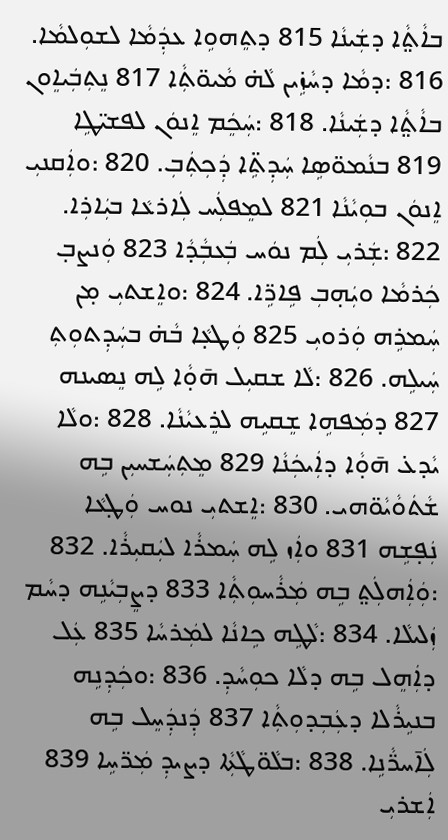ܒܐܵܬ̤ܵܐ ܕܫܲܝܢܵܐ 815 ܕܬܸܗܘܹܐ ܥܕܲܡܵܐ ܠܫܘܼܠܡܵܐ. 816 :ܕܡܵܐ ܕܚܵܙܹ̇ܝܢ ܠܵܗ̇ ܡܵܝܘ̈ܬܼܵܐ 817 ܢܸܬܼܒܲܝܐܸܘܢ ܒܐܵܬ̤ܵܐ ܕܫܲܝܢܵܐ. 818 :ܚܲܟܸܿܡ ܐܸܢܘܿܢ ܠܦܫܝ̈ܛܹܐ 819 ܒܢܵܡܘ̈ܣܹܐ ܚܲܕܼܬܹ̈ܐ ܕܲܟܼܬܲܒܼ. 820 :ܘܐܲܩܢܝܼ ܐܸܢܘܿܢ ܒܘܼܝܵܢܵܐ 821 ܠܡܸܦܠܲܚ ܠܲܐܪܥܵܐ ܒܝܲܐܪܼܐ. 822 :ܫܲܪܝܼ ܠܲܡ ܢܘܿܚ ܒܲܥܒܼܵܕܵܐ 823 ܘܲܢܨܒ̣ ܟܲܪܡܵܐ ܘܝܲܗ̣ܒܼ ܦܹܐܪܹ̈ܐ. 824 :ܘܐܸܫܬܝܼ ܡ̣ܢ ܚܲܡܪܹܗ ܘܲܪܘܝܼ 825 ܘܲܛܥ̣ܵܐ ܒܵܗ̇ ܒܚܲܕܼܬܘܼܬܼ ܚܲܝܠܹܗ. 826 :ܠܵܐ ܫܩܝܼܠ ܗ̄ܘ̣ܵܐ ܠܹܗ ܢܸܣܝܢܗ 827 ܕܡܲܦܗܹܐ ܫܸܩܝܹܗ ܠܪܸܥܝܵܢܵܐ. 828 :ܘܠܵܐ ܝܵܕܥ̇ ܗ̄ܘ̣ܵܐ ܕܐܲܝܟܲܢܵܐ 829 ܡܸܬܼܚܲܫܚܝܼܢ ܒܹܗ ܫܵܬܿܘܵܝܵܘ̈ܗܝ. 830 :ܐܸܫܬܝܼ ܢܘܚ ܘܲܛ̣ܥܵܐ ܢܲܦ̣ܫܹܗ 831 ܘܐܲܙ ܠܹܗ ܚܲܡܪܵܐ ܠܝܲܩܝܼܪܵܐ. 832 :ܘܲܐܲܗܠܲܬ̤ ܒܹܗ ܡܲܪܵܚܘܼܬܼܵܐ 833 ܕܨܸܒܼܝܵܢܹܗ ܕܚܵܡ ܙܲܠܝܠܵܐ. 834 :ܠܵܛܹܗ ܟܹܐܢܵܐ ܠܡܲܪܚܵܐ 835 ܥܲܠ ܕܐܲܗܸܠ ܒܹܗ ܕܠܵܐ ܟܘܼܚܵܕܼ. 836 :ܘܟܲܕܼܢܹܗ ܒܢܝܹܪܵܠܐ ܕܥܲܒܼܕܘܼܬܼܵܐ 837 ܕܲܢܕܲܚܸܠ ܒܹܗ ܠܲܐ̄ܚܪ̈ܵܢܹܐ. 838 :ܒܠܵܘ̈ܛܵܬܼܵܐ ܕܨܝܕܼ ܡܲܪ̈ܚܹܐ 839 ܐܲܫܪܝܼ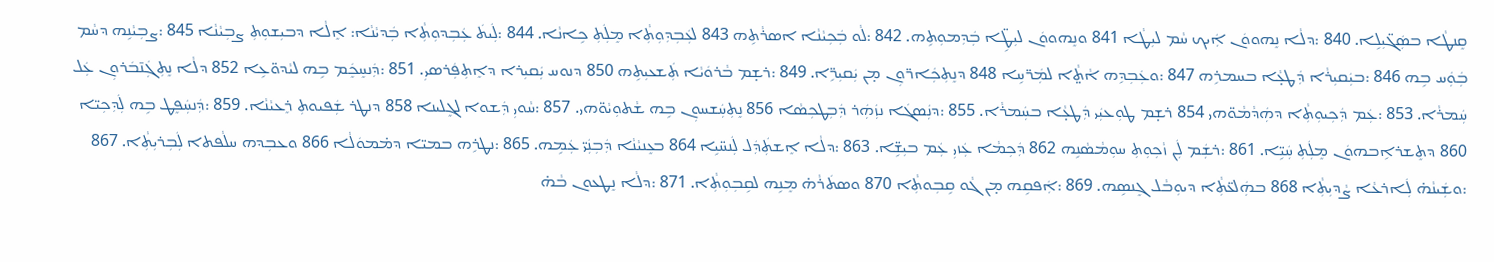ܩܸܢܛܵܐ ܒܣܲܓ̈ܝܼܠܹܐ. 840 :ܕܠܵܐ ܢܸܗܘܘܿܢ ܐܲܝܟ ܚܵܡ ܠܝܼܛܵܐ 841 ܘܢܸܗܘܘܿܢ ܠܝܼܛܹ̈ܐ ܒܲܕܼܡܘܼܬܹܗ. 842 :ܠܵܘ ܒܲܟܼܝܵܢܵܐ ܐܣܪܵܬܹܗ 843 ܠܥܲܒܼܕܼܘܼܬܼܵܐ ܡܸܠܲܬܼ ܟܹܐܢܵܐ. 844 :ܠܲܝܬܿ ܥܲܒܼܕܘܼܬܼܵܐ ܒܲܕܝܵܢܵܐ: ܐܸܠܵܐ ܕܒܝܼܫܘܼܬܼ ܨܒܼܝܵܢܵܐ 845 :ܨܒܼܝܵܢܹܗ ܕܚܵܡ ܒܲܘܲܚ ܒܹܗ 846 :ܒܝܲܩܝܼܪܵܐ ܕܲܛܥ̣ܵܐ ܒܚܡܪܹܗ 847 :ܘܥܲܒܼܕܹܗ ܐܵܬ̤ܵܐ ܠܡܲܪ̈ܚܹܐ 848 ܕܢܸܬܼܟܲܐܪ̈ܘܼܢ ܡ̣ܢ ܝܲܩܝܼܪܹ̈ܐ. 849 :ܪܫ̣ܡ ܒܵܪܘܿܝܵܐ ܬܲܫܥܝܼܬܹܗ 850 ܕܢܘܚ ܝܲܩܝܼܪܐ ܕܐܸܬܼܦܲܪܣܝܼ. 851 :ܕܲܢܚܸܟܸܿܡ ܒܹܗ ܠܝܵܕܘ̈ܥܹܐ 852 ܕܠܵܐ ܢܸܬܼܓܲܢ̄ܒܿܪܘܼܢ ܥܲܠ ܚܲܡܪܵܐ. 853 :ܥܲܡ ܕܲܟܼܝܘܼܬܼܵܐ ܕܗܲܕܵܡܵܘ̈ܗܝ 854 ܪܫ̣ܡ ܛܘܼܥܝܲܝ ܕܲܛܥ̣ܵܐ ܒܚܲܡܪܵܐ. 855 :ܕܢܲܣܓܿܐ ܢܙܲܗܲܪ ܕܲܒܼܛܟܼܣܵܐ 856 ܢܸܬܼܚܲܫܚܘܼܢ ܒܹܗ ܫܵܬܘܼܝܵܘ̈ܗܝ. 857 :ܚܵܘܝܼ ܕܲܫܘܐ ܠܓܸܠܝܢܐ 858 ܕܢܛܪ ܫܲܦܝܘܬܼ ܪܸܥܝܵܢܵܐ. 859 :ܕܲܢܚܲܦܸܛ ܒܹܗ ܠܲܕܼܟܼܝ̈ܐ 860 ܕܬܸܫܪܐܹܒܗܘܿܢ ܡܸܠܲܬܼ ܚܲܝܹ̈ܐ. 861 :ܪܫܲܡ ܠܲܢ ܙܵܟܼܘܼܬܼ ܚܘܼܡܵܣܵܢܹܗ 862 ܕܲܟܼܡܵܐ ܥܲܙܝܼ ܥܲܡ ܒܝܼܫܹ̈ܐ. 863 :ܕܠܵܐ ܐܸܫܬܲܕܲܠ ܠܲܢܚ̈ܝܹܐ 864 ܒܥܸܢܝܵܢܵܐ ܕܲܒܼܢܲܝ̈ ܥܲܡܹܗ. 865 :ܢܛܪܹܗ ܒܡܝ̈ܐ ܕܡ̇ܡܘܿܠܵܐ 866 ܘܥܒܼܕܗ ܚܠܵܦܬܐ ܠܲܒܼܪܝܼܬܼܵܐ. 867 :ܘܫܲܝܢܵܗ̇ ܠܲܐܪܥܵܐ ܨܵܕܝܼܬܼܵܐ 868 ܒܗܲܠܥ̈ܬܼܵܐ ܕܝܘܼܒܵܠ ܓܸܢܣܹܗ. 869 :ܐܲܦܩܹܗ ܡ̣ܢ ܓܵܘ ܩܹܒܼܘܬܼܵܐ 870 ܘܣܬܿܪܵܗ̇ ܡܸܢܹܗ ܠܩܹܒܼܘܼܬܼܵܐ. 871 :ܕܠܵܐ ܢܸܛܥܘܢ ܒܵܗ̇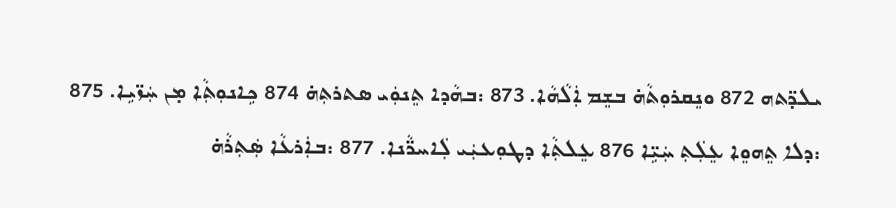ܝܠܕ̈ܬܗ 872 ܘܢܸܩܪܘܼܬܵܗ̇ ܒܫܸܡ ܐܲܠܵܗܵܐ. 873 :ܒܗܵܕܐ ܬܸܢܘܲܝ ܣܬܪܬܼܗ̇ 874 ܟܹܐܢܘܼܬܼܵܐ ܡ̣ܢ ܚܲܙ̈ܝܹܐ. 875 :ܕܠܐ ܬܸܗܘܸܐ ܥܸܠܲܬܼ ܚܲܝܹ̈ܐ 876 ܥܸܠܬܼܵܐ ܕܛܘܼܥܝܲܝ ܠܲܐܚܪ̈ܵܢܐ. 877 :ܒܐܲܪܥܵܐ ܣܲܬܼܪܵܗ̇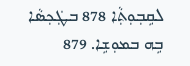ܠܩܹܒܼܘܼܬܼܵܐ 878 ܒܛܲܟܼܣܵܐ ܒܹܗ ܒܡܘܼܫܹܐ. 879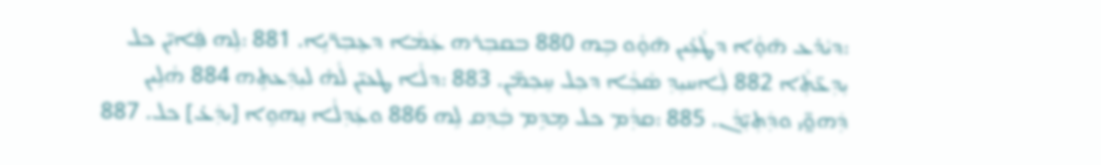:ܕܝܵܕ̇ܥ ܗ̄ܘ̣ܵܐ ܕܛܵܥܹ̇ܝܢ ܗ̄ܘ̣ܵܘ ܒܹܗ 880 ܒܩܒܼܪܗ ܥܲܡܵܐ ܕܥܸܒܼܪ̈ܝܹܐ. 881 :ܠܹܗ ܦܲܐܝ̈ܢ ܟܠ ܝܼܕܼܥ̈ܬܼܵܐ 882 ܠܲܐܚܝܼܕܼ ܣܵܟܼܵܐ ܕܟܼܠ ܚܸܟܼܡ̈ܢ. 883 :ܕܠܵܐ ܛܥܝ̈ܢ ܠܵܗ̇ ܠܝܼܕܲܥܬܹܗ 884 ܗܵܠܹܝܢ ܕܲܗܘ̤̈ܝ ܘܕܲܬܼܝܼ̈ܕܵܢ. 885 :ܩܕܼܵܡ ܟܠ ܡ̣ܕܹܡ ܒܲܕܼܩ ܠܹܗ 886 ܘܥܲܕܼܠܵܐ ܢܸܗܘܹܐ [ܝܕܲܥ̇] ܟܠ. 887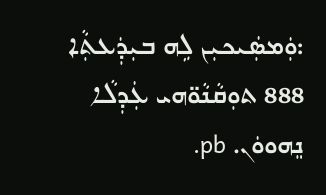:ܘܲܡܣܲܝܟܝܼܢ ܠܹܗ ܒܝܼܕܲܥܬܼܵܐ 888 ܬܘܼܩܵܢܵܘ̈ܗܝ ܥܲܕܼܠܵܐ ܢܸܗܘܘܿܢ. pb.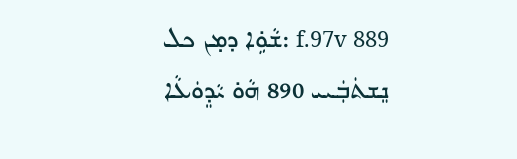f.97v 889 :ܫܵܘܹ̇ܐ ܕܡ̣ܢ ܟܠ ܢܸܫܬܿܒܲܝܝ 890 ܗܵܘ̇ ܝܵܕܸܘܿܥܵܐ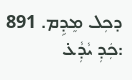ܕܟܼܠ ܡܸܕܹܡ. 891 :ܟܲܕܼ ܝܵܕܼܵܥ̇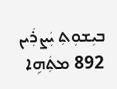ܒܝܼܫܘܼܬܼ ܝܲܨܪܲܝܢ 892 ܡܬܲܗܹܐ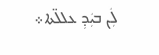ܠܲܢ ܒܝܲܕܼ ܥܠܠ̈ܬܐ܀